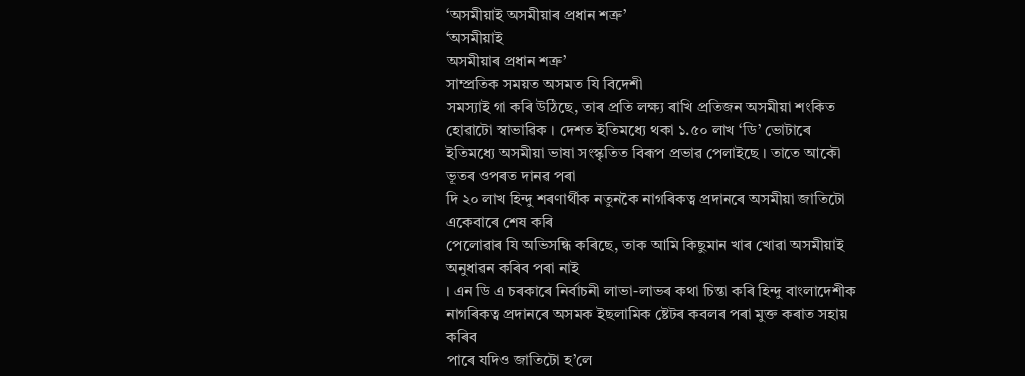‘অসমীয়াই অসমীয়াৰ প্ৰধান শত্ৰু’
‘অসমীয়াই
অসমীয়াৰ প্ৰধান শত্ৰু’
সাম্প্ৰতিক সময়ত অসমত যি বিদেশী
সমস্যাই গা কৰি উঠিছে, তাৰ প্ৰতি লক্ষ্য ৰাখি প্ৰতিজন অসমীয়া শংকিত হোৱাটো স্বাভাৱিক । দেশত ইতিমধ্যে থকা ১.৫০ লাখ ‘ডি’ ভোটাৰে
ইতিমধ্যে অসমীয়া ভাষা সংস্কৃতিত বিৰূপ প্ৰভাৱ পেলাইছে । তাতে আকৌ ভূতৰ ওপৰত দানৱ পৰা
দি ২০ লাখ হিন্দু শৰণাৰ্থীক নতুনকৈ নাগৰিকত্ব প্ৰদানৰে অসমীয়া জাতিটো একেবাৰে শেষ কৰি
পেলোৱাৰ যি অভিসন্ধি কৰিছে, তাক আমি কিছুমান খাৰ খোৱা অসমীয়াই অনুধাৱন কৰিব পৰা নাই
। এন ডি এ চৰকাৰে নিৰ্বাচনী লাভা-লাভৰ কথা চিন্তা কৰি হিন্দু বাংলাদেশীক নাগৰিকত্ব প্ৰদানৰে অসমক ইছলামিক ষ্টেটৰ কবলৰ পৰা মুক্ত কৰাত সহায় কৰিব
পাৰে যদিও জাতিটো হ’লে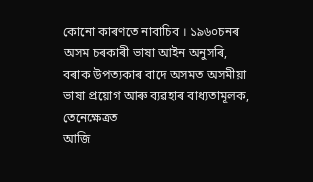কোনো কাৰণতে নাবাচিব । ১৯৬০চনৰ অসম চৰকাৰী ভাষা আইন অনুসৰি,
বৰাক উপত্যকাৰ বাদে অসমত অসমীয়া ভাষা প্ৰয়োগ আৰু ব্যৱহাৰ বাধ্যতামূলক, তেনেক্ষেত্ৰত
আজি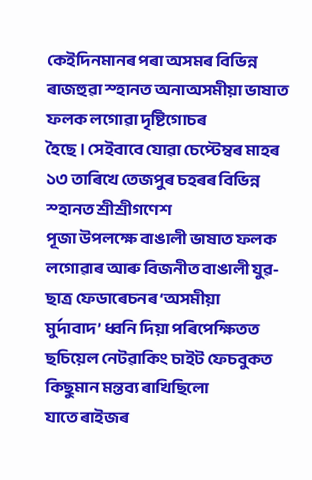কেইদিনমানৰ পৰা অসমৰ বিভিন্ন ৰাজহুৱা স্হানত অনাঅসমীয়া ভাষাত ফলক লগোৱা দৃষ্টিগোচৰ
হৈছে । সেইবাবে যোৱা চেপ্টেম্বৰ মাহৰ ১৩ তাৰিখে তেজপুৰ চহৰৰ বিভিন্ন স্হানত শ্ৰীশ্ৰীগণেশ
পূজা উপলক্ষে বাঙালী ভাষাত ফলক লগোৱাৰ আৰু বিজনীত বাঙালী যুৱ-ছাত্ৰ ফেডাৰেচনৰ ‘অসমীয়া
মুৰ্দাবাদ’ ধ্বনি দিয়া পৰিপেক্ষিতত ছচিয়েল নেটৱাকিং চাইট ফেচবুকত কিছুমান মন্তব্য ৰাখিছিলো
যাতে ৰাইজৰ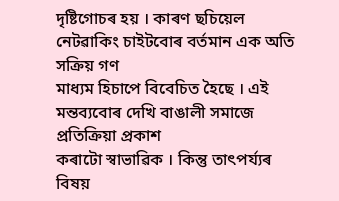দৃষ্টিগোচৰ হয় । কাৰণ ছচিয়েল নেটৱাকিং চাইটবোৰ বৰ্তমান এক অতি সক্ৰিয় গণ
মাধ্যম হিচাপে বিবেচিত হৈছে । এই মন্তব্যবোৰ দেখি বাঙালী সমাজে প্ৰতিক্ৰিয়া প্ৰকাশ
কৰাটো স্বাভাৱিক । কিন্তু তাৎপৰ্য্যৰ বিষয়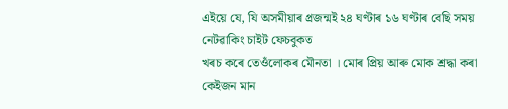এইয়ে যে, যি অসমীয়াৰ প্ৰজন্মই ২৪ ঘণ্টাৰ ১৬ ঘণ্টাৰ বেছি সময় নেটৱাকিং চাইট ফেচবুকত
খৰচ কৰে তেওঁলোকৰ মৌনতা । মোৰ প্ৰিয় আৰু মোক শ্ৰদ্ধা কৰা কেইজন মান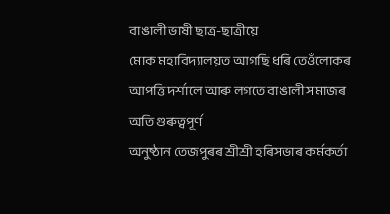বাঙালী ভাষী ছাত্ৰ-ছাত্ৰীয়ে
মোক মহাবিদ্যালয়ত আগছি ধৰি তেওঁলোকৰ আপত্তি দৰ্শালে আৰু লগতে বাঙালী সমাজৰ অতি গুৰুত্বপূৰ্ণ
অনুষ্ঠান তেজপুৰৰ শ্ৰীশ্ৰী হৰিসভাৰ কৰ্মকৰ্তা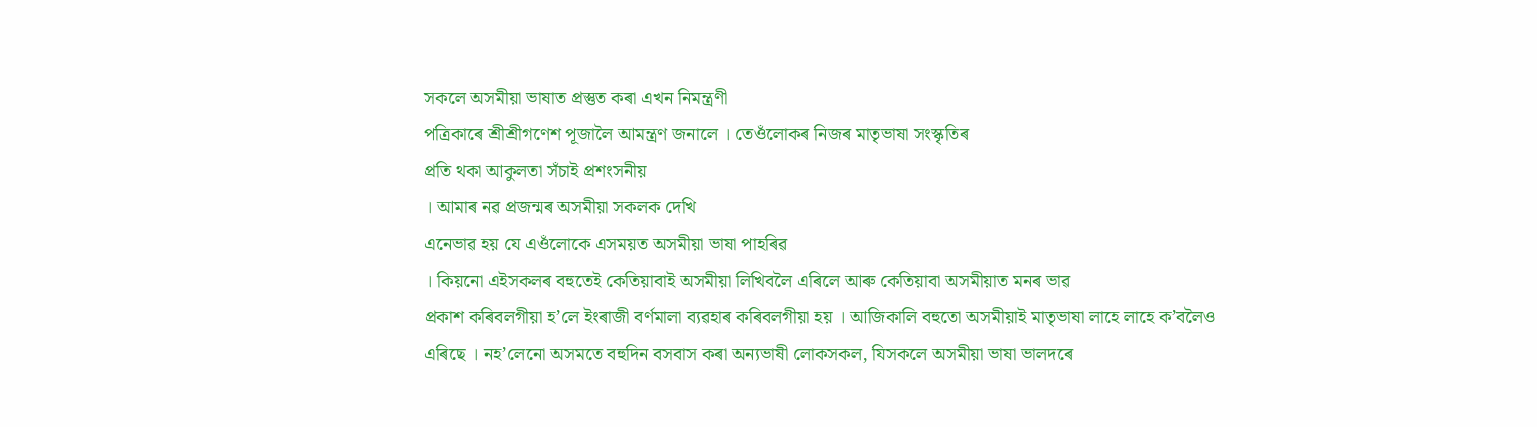সকলে অসমীয়া ভাষাত প্ৰস্তুত কৰা এখন নিমন্ত্ৰণী
পত্ৰিকাৰে শ্ৰীশ্ৰীগণেশ পূজালৈ আমন্ত্ৰণ জনালে । তেওঁলোকৰ নিজৰ মাতৃভাষা সংস্কৃতিৰ
প্ৰতি থকা আকুলতা সঁচাই প্ৰশংসনীয়
। আমাৰ নৱ প্ৰজন্মৰ অসমীয়া সকলক দেখি
এনেভাৱ হয় যে এওঁলোকে এসময়ত অসমীয়া ভাষা পাহৰিৱ
। কিয়নো এইসকলৰ বহুতেই কেতিয়াবাই অসমীয়া লিখিবলৈ এৰিলে আৰু কেতিয়াবা অসমীয়াত মনৰ ভাৱ
প্ৰকাশ কৰিবলগীয়া হ’লে ইংৰাজী বৰ্ণমালা ব্যৱহাৰ কৰিবলগীয়া হয় । আজিকালি বহুতো অসমীয়াই মাতৃভাষা লাহে লাহে ক’বলৈও
এৰিছে । নহ’লেনো অসমতে বহুদিন বসবাস কৰা অন্যভাষী লোকসকল, যিসকলে অসমীয়া ভাষা ভালদৰে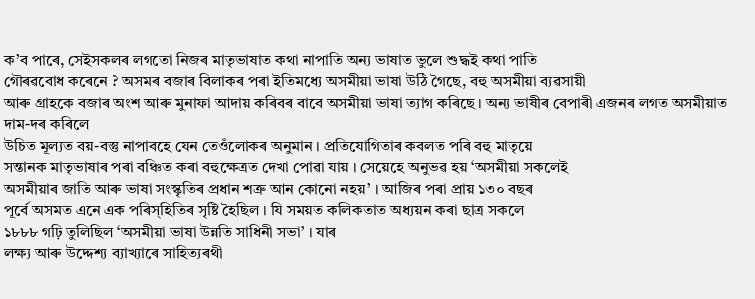ক’ব পাৰে, সেইসকলৰ লগতো নিজৰ মাতৃভাষাত কথা নাপাতি অন্য ভাষাত ভুলে শুদ্ধই কথা পাতি
গৌৰৱবোধ কৰেনে ? অসমৰ বজাৰ বিলাকৰ পৰা ইতিমধ্যে অসমীয়া ভাষা উঠি গৈছে, বহু অসমীয়া ব্যৱসায়ী
আৰু গ্ৰাহকে বজাৰ অংশ আৰু মুনাফা আদায় কৰিবৰ বাবে অসমীয়া ভাষা ত্যাগ কৰিছে । অন্য ভাষীৰ বেপাৰী এজনৰ লগত অসমীয়াত দাম-দৰ কৰিলে
উচিত মূল্যত বয়-বস্তু নাপাবহে যেন তেওঁলোকৰ অনুমান । প্ৰতিযোগিতাৰ কবলত পৰি বহু মাতৃয়ে
সন্তানক মাতৃভাষাৰ পৰা বঞ্চিত কৰা বহুক্ষেত্ৰত দেখা পোৱা যায় । সেয়েহে অনুভৱ হয় ‘অসমীয়া সকলেই
অসমীয়াৰ জাতি আৰু ভাষা সংস্কৃতিৰ প্ৰধান শত্ৰু আন কোনো নহয়’ । আজিৰ পৰা প্ৰায় ১৩০ বছৰ
পূৰ্বে অসমত এনে এক পৰিস্হিতিৰ সৃষ্টি হৈছিল । যি সময়ত কলিকতাত অধ্যয়ন কৰা ছাত্ৰ সকলে
১৮৮৮ গঢ়ি তুলিছিল ‘অসমীয়া ভাষা উন্নতি সাধিনী সভা’ । যাৰ
লক্ষ্য আৰু উদ্দেশ্য ব্যাখ্যাৰে সাহিত্যৰথী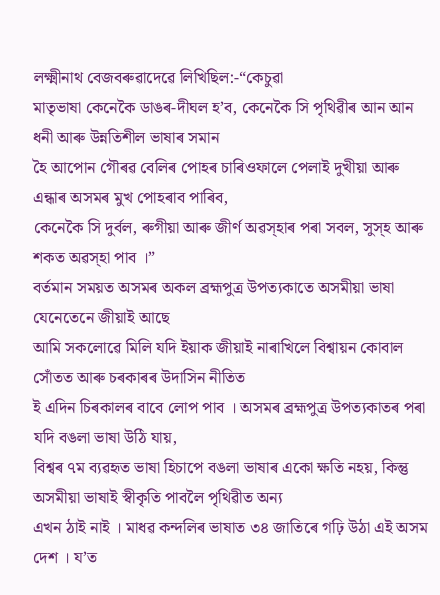লক্ষ্মীনাথ বেজবৰুৱাদেৱে লিখিছিল:-“কেচুৱা
মাতৃভাষা কেনেকৈ ডাঙৰ-দীঘল হ’ব, কেনেকৈ সি পৃথিৱীৰ আন আন ধনী আৰু উন্নতিশীল ভাষাৰ সমান
হৈ আপোন গৌৰৱ বেলিৰ পোহৰ চাৰিওফালে পেলাই দুখীয়া আৰু এন্ধাৰ অসমৰ মুখ পোহৰাব পাৰিব,
কেনেকৈ সি দুৰ্বল, ৰুগীয়া আৰু জীৰ্ণ অৱস্হাৰ পৰা সবল, সুস্হ আৰু শকত অৱস্হা পাব ।”
বৰ্তমান সময়ত অসমৰ অকল ব্ৰহ্মপুত্ৰ উপত্যকাতে অসমীয়া ভাষা যেনেতেনে জীয়াই আছে
আমি সকলোৱে মিলি যদি ইয়াক জীয়াই নাৰাখিলে বিশ্বায়ন কোবাল সোঁতত আৰু চৰকাৰৰ উদাসিন নীতিত
ই এদিন চিৰকালৰ বাবে লোপ পাব । অসমৰ ব্ৰহ্মপুত্ৰ উপত্যকাতৰ পৰা যদি বঙলা ভাষা উঠি যায়,
বিশ্বৰ ৭ম ব্যৱহৃত ভাষা হিচাপে বঙলা ভাষাৰ একো ক্ষতি নহয়, কিন্তু অসমীয়া ভাষাই স্বীকৃতি পাবলৈ পৃথিৱীত অন্য
এখন ঠাই নাই । মাধৱ কন্দলিৰ ভাষাত ৩৪ জাতিৰে গঢ়ি উঠা এই অসম দেশ । য’ত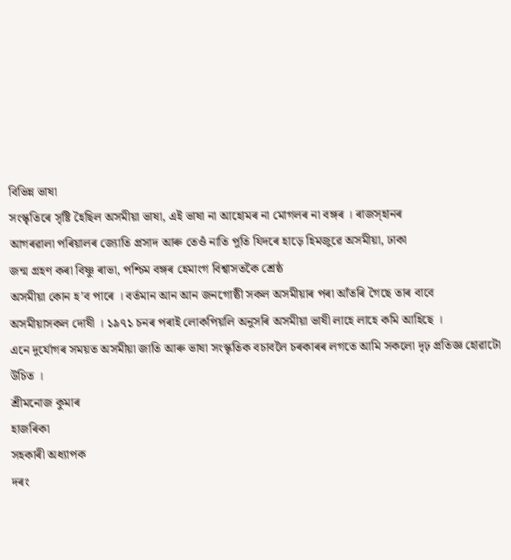বিভিন্ন ভাষা
সংস্কৃতিৰে সৃষ্টি হৈছিল অসমীয়া ভাষা, এই ভাষা না আহোমৰ না মোগলৰ না বঙ্গৰ । ৰাজস্হানৰ
আগৰৱালা পৰিয়ালৰ জ্যোতি প্ৰসাদ আৰু তেওঁ নাতি পুতি যিদৰে হাড়ে হিমজুৱে অসমীয়া, ঢাকা
জন্ম গ্ৰহণ কৰা বিষ্ণু ৰাভা, পশ্চিম বঙ্গৰ হেমাংগ বিশ্বাসতকৈ শ্ৰেষ্ঠ
অসমীয়া কোন হ’ব পাৰে । বৰ্তমান আন আন জনগোষ্ঠী সকল অসমীয়াৰ পৰা আঁতৰি গৈছে তাৰ বাবে
অসমীয়াসকল দোষী । ১৯৭১ চনৰ পৰাই লোকপিয়লি অনুসৰি অসমীয়া ভাষী লাহে লাহে কমি আহিছে ।
এনে দুৰ্যোগৰ সময়ত অসমীয়া জাতি আৰু ভাষা সংস্কৃতিক বচাবলৈ চৰকাৰৰ লগতে আমি সকলো দৃঢ় প্ৰতিজ্ঞ হোৱাটো উচিত ।
শ্ৰীমনোজ কুমাৰ
হাজৰিকা
সহকাৰী অধ্যাপক
দৰং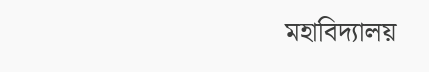মহাবিদ্যালয়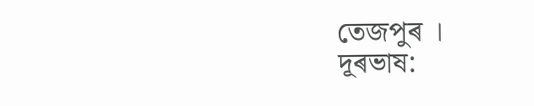তেজপুৰ ।
দূৰভাষ: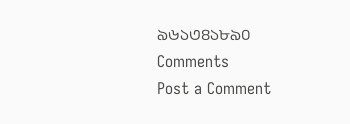৯৬১৩৪১৮৯০
Comments
Post a Comment